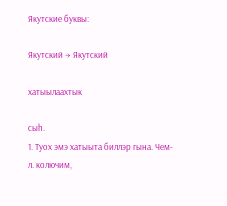Якутские буквы:

Якутский → Якутский

хатыылаахтык

сыһ.
1. Туох эмэ хатыыта биллэр гына. Чем-л. колючим,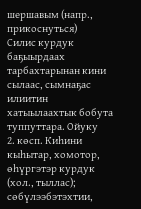шершавым (напр., прикоснуться)
Силис курдук баҕыырдаах тарбахтарынан кини сылаас, сымнаҕас илиитин хатыылаахтык бобута туппуттара. Ойуку
2. көсп. Киһини кыһытар, хомотор, өһүргэтэр курдук (хол., тыллас); сөбүлээбэтэхтии,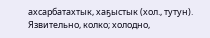ахсарбатахтык, хаҕыстык (хол., тутун). Язвительно, колко; холодно,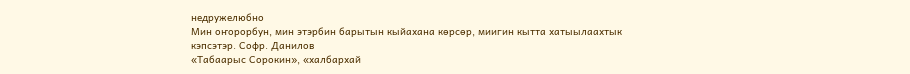недружелюбно
Мин оҥорорбун, мин этэрбин барытын кыйахана көрсөр, миигин кытта хатыылаахтык кэпсэтэр. Софр. Данилов
«Табаарыс Сорокин», «халбархай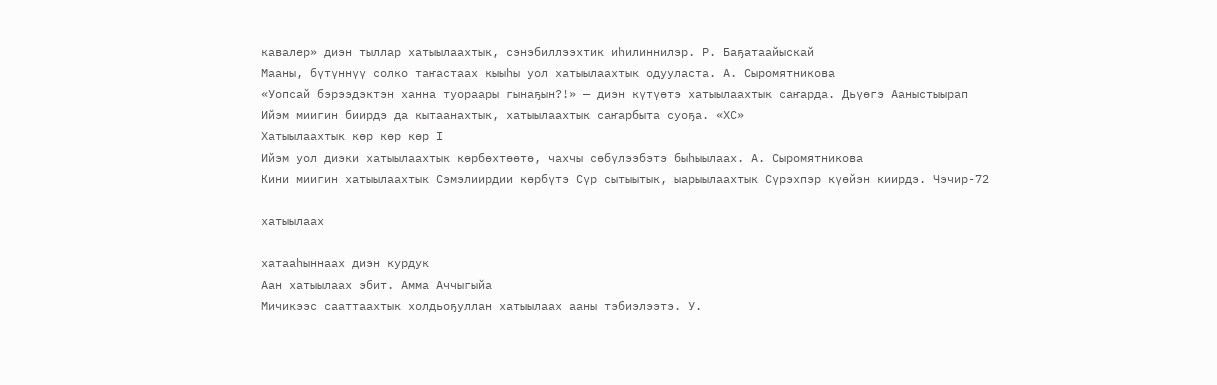кавалер» диэн тыллар хатыылаахтык, сэнэбиллээхтик иһилиннилэр. Р. Баҕатаайыскай
Мааны, бүтүннүү солко таҥастаах кыыһы уол хатыылаахтык одууласта. А. Сыромятникова
«Уопсай бэрээдэктэн ханна туораары гынаҕын?!» — диэн күтүөтэ хатыылаахтык саҥарда. Дьүөгэ Ааныстыырап
Ийэм миигин биирдэ да кытаанахтык, хатыылаахтык саҥарбыта суоҕа. «ХС»
Хатыылаахтык көр көр көр I
Ийэм уол диэки хатыылаахтык көрбөхтөөтө, чахчы сөбүлээбэтэ быһыылаах. А. Сыромятникова
Кини миигин хатыылаахтык Сэмэлиирдии көрбүтэ Сүр сытыытык, ыарыылаахтык Сүрэхпэр күөйэн киирдэ. Чэчир-72

хатыылаах

хатааһыннаах диэн курдук
Аан хатыылаах эбит. Амма Аччыгыйа
Мичикээс сааттаахтык холдьоҕуллан хатыылаах ааны тэбиэлээтэ. У.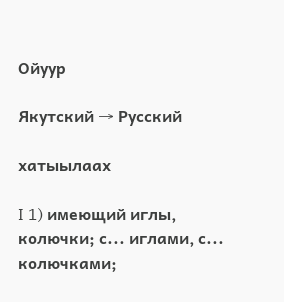Ойуур

Якутский → Русский

хатыылаах

I 1) имеющий иглы, колючки; с... иглами, с... колючками;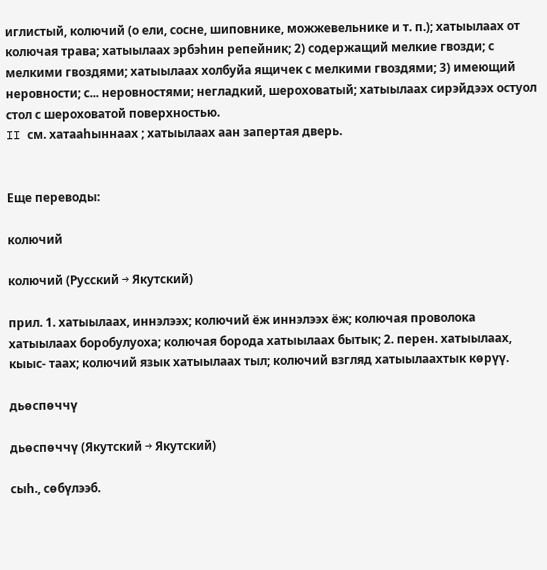иглистый, колючий (о ели, сосне, шиповнике, можжевельнике и т. п.); хатыылаах от колючая трава; хатыылаах эрбэһин репейник; 2) содержащий мелкие гвозди; с мелкими гвоздями; хатыылаах холбуйа ящичек с мелкими гвоздями; 3) имеющий неровности; с... неровностями; негладкий, шероховатый; хатыылаах сирэйдээх остуол стол с шероховатой поверхностью.
II см. хатааһыннаах ; хатыылаах аан запертая дверь.


Еще переводы:

колючий

колючий (Русский → Якутский)

прил. 1. хатыылаах, иннэлээх; колючий ёж иннэлээх ёж; колючая проволока хатыылаах боробулуоха; колючая борода хатыылаах бытык; 2. перен. хатыылаах, кыыс- таах; колючий язык хатыылаах тыл; колючий взгляд хатыылаахтык көрүү.

дьөспөччү

дьөспөччү (Якутский → Якутский)

сыһ., сөбүлээб.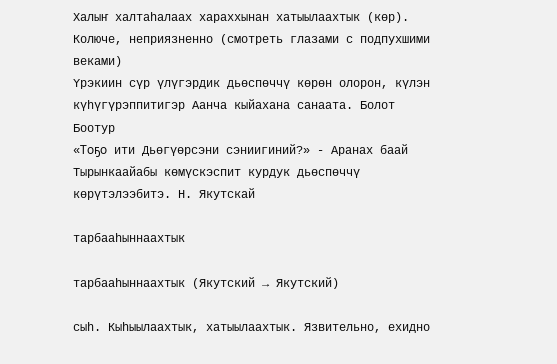Халыҥ халтаһалаах хараххынан хатыылаахтык (көр). Колюче, неприязненно (смотреть глазами с подпухшими веками)
Үрэкиин сүр үлүгэрдик дьөспөччү көрөн олорон, күлэн күһүгүрэппитигэр Аанча кыйахана санаата. Болот Боотур
«Тоҕо ити Дьөгүөрсэни сэниигиний?» - Аранах баай Тырынкаайабы көмүскэспит курдук дьөспөччү көрүтэлээбитэ. Н. Якутскай

тарбааһыннаахтык

тарбааһыннаахтык (Якутский → Якутский)

сыһ. Кыһыылаахтык, хатыылаахтык. Язвительно, ехидно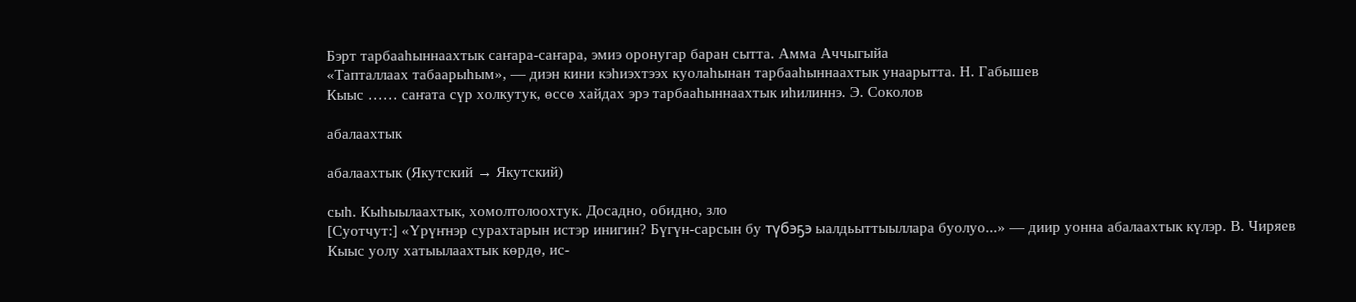Бэрт тарбааһыннаахтык саҥара-саҥара, эмиэ оронугар баран сытта. Амма Аччыгыйа
«Тапталлаах табаарыһым», — диэн кини кэһиэхтээх куолаһынан тарбааһыннаахтык унаарытта. Н. Габышев
Кыыс …… саҥата сүр холкутук, өссө хайдах эрэ тарбааһыннаахтык иһилиннэ. Э. Соколов

абалаахтык

абалаахтык (Якутский → Якутский)

сыһ. Кыһыылаахтык, хомолтолоохтук. Досадно, обидно, зло
[Суотчут:] «Үрүҥнэр сурахтарын истэр инигин? Бүгүн-сарсын бу түбэҕэ ыалдьыттыыллара буолуо...» — диир уонна абалаахтык күлэр. В. Чиряев
Кыыс уолу хатыылаахтык көрдө, ис-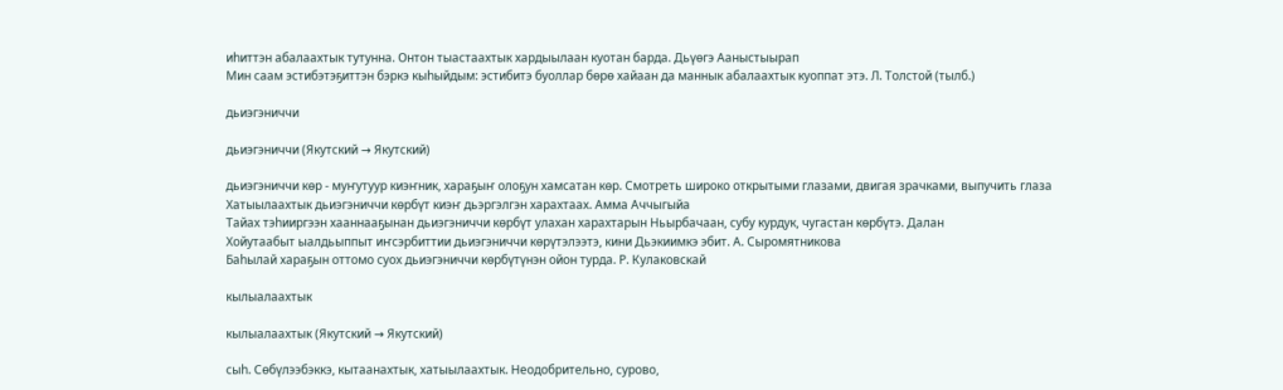иһиттэн абалаахтык тутунна. Онтон тыастаахтык хардыылаан куотан барда. Дьүөгэ Ааныстыырап
Мин саам эстибэтэҕиттэн бэркэ кыһыйдым: эстибитэ буоллар бөрө хайаан да маннык абалаахтык куоппат этэ. Л. Толстой (тылб.)

дьиэгэниччи

дьиэгэниччи (Якутский → Якутский)

дьиэгэниччи көр - муҥутуур киэҥник, хараҕыҥ олоҕун хамсатан көр. Смотреть широко открытыми глазами, двигая зрачками, выпучить глаза
Хатыылаахтык дьиэгэниччи көрбүт киэҥ дьэргэлгэн харахтаах. Амма Аччыгыйа
Тайах тэһииргээн хааннааҕынан дьиэгэниччи көрбүт улахан харахтарын Ньырбачаан, субу курдук, чугастан көрбүтэ. Далан
Хойутаабыт ыалдьыппыт иҥсэрбиттии дьиэгэниччи көрүтэлээтэ, кини Дьэкиимкэ эбит. А. Сыромятникова
Баһылай хараҕын оттомо суох дьиэгэниччи көрбүтүнэн ойон турда. Р. Кулаковскай

кылыалаахтык

кылыалаахтык (Якутский → Якутский)

сыһ. Сөбүлээбэккэ, кытаанахтык, хатыылаахтык. Неодобрительно, сурово,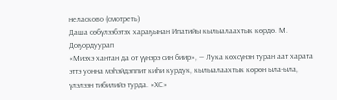неласково (смотреть)
Даша сөбүлээбэтэх хараҕынан Ипатийы кылыалаахтык көрдө. М. Доҕордуурап
«Миэхэ хантан да от үүнэрэ син биир», — Лука көхсүнэн туран аат харата эттэ уонна мэһэйдэппит киһи курдук, кылыалаахтык көрөн ыла-ыла, үлэлээн тибилийэ турда. «ХС»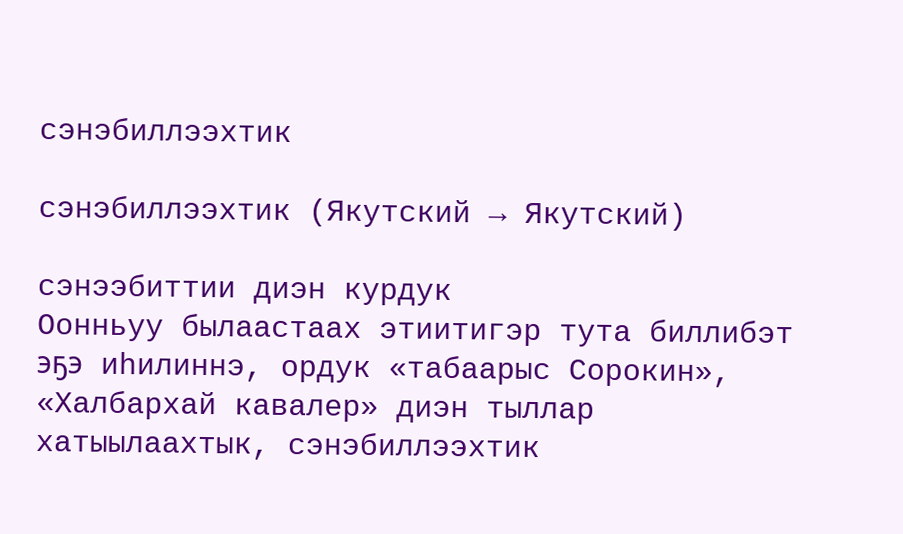сэнэбиллээхтик

сэнэбиллээхтик (Якутский → Якутский)

сэнээбиттии диэн курдук
Оонньуу былаастаах этиитигэр тута биллибэт эҕэ иһилиннэ, ордук «табаарыс Сорокин», «Халбархай кавалер» диэн тыллар хатыылаахтык, сэнэбиллээхтик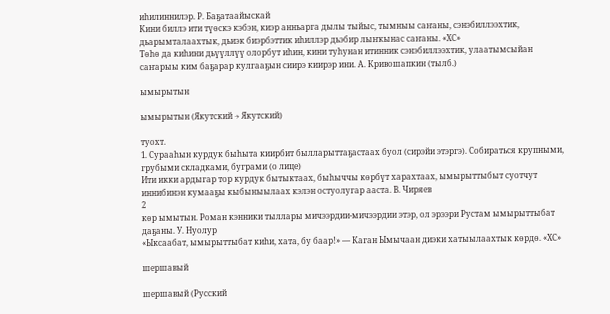иһилиннилэр. Р. Баҕатаайыскай
Кини биллэ ити түөскэ кэбэн, киэр анньарга дылы тыйыс, тымныы саҥаны, сэнэбиллээхтик, дьарымталаахтык, дьиэк биэрбэттик иһиллэр дьэбир лыҥкынас саҥаны. «ХС»
Төһө да киһини дьүүллүү олорбут иһин, кини туһунан итинник сэнэбиллээхтик, улаатымсыйан саҥарыы ким баҕарар кулгааҕын сиирэ киирэр ини. А. Кривошапкин (тылб.)

ымырытын

ымырытын (Якутский → Якутский)

туохт.
1. Сурааһын курдук быһыта киирбит былларыттаҕастаах буол (сирэйи этэргэ). Собираться крупными, грубыми складками, буграми (о лице)
Ити икки ардыгар тор курдук бытыктаах, быһыччы көрбүт харахтаах, ымырыттыбыт суотчут иннибинэн кумааҕы кыбыныылаах кэлэн остуолугар ааста. В. Чиряев
2
көр ымытын. Роман кэнники тыллары мичээрдии-мичээрдии этэр, ол эрээри Рустам ымырыттыбат даҕаны. У. Нуолур
«Ыксаабат, ымырыттыбат киһи, хата, бу баар!» — Каган Ымычаан диэки хатыылаахтык көрдө. «ХС»

шершавый

шершавый (Русский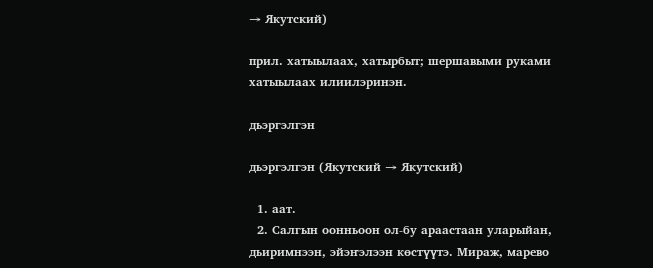→ Якутский)

прил. хатыылаах, хатырбыт; шершавыми руками хатыылаах илиилэринэн.

дьэргэлгэн

дьэргэлгэн (Якутский → Якутский)

  1. аат.
  2. Салгын оонньоон ол-бу араастаан уларыйан, дьиримнээн, эйэҥэлээн көстүүтэ. Мираж, марево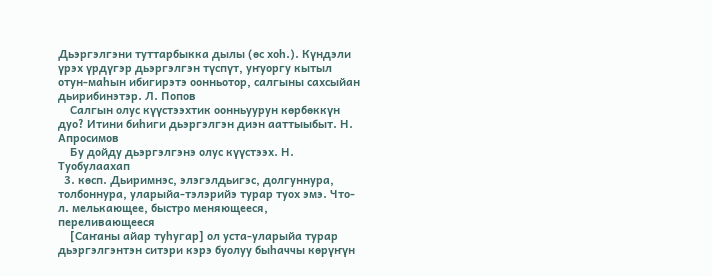Дьэргэлгэни туттарбыкка дылы (өс хоһ.). Күндэли үрэх үрдүгэр дьэргэлгэн түспүт, уҥуоргу кытыл отун-маһын ибигирэтэ оонньотор, салгыны сахсыйан дьирибинэтэр. Л. Попов
    Салгын олус күүстээхтик оонньуурун көрбөккүн дуо? Итини биһиги дьэргэлгэн диэн ааттыыбыт. Н. Апросимов
    Бу дойду дьэргэлгэнэ олус күүстээх. Н. Туобулаахап
  3. көсп. Дьиримнэс, элэгэлдьигэс, долгуннура, толбоннура, уларыйа-тэлэрийэ турар туох эмэ. Что-л. мелькающее, быстро меняющееся, переливающееся
    [Саҥаны айар туһугар] ол уста-уларыйа турар дьэргэлгэнтэн ситэри кэрэ буолуу быһаччы көрүҥүн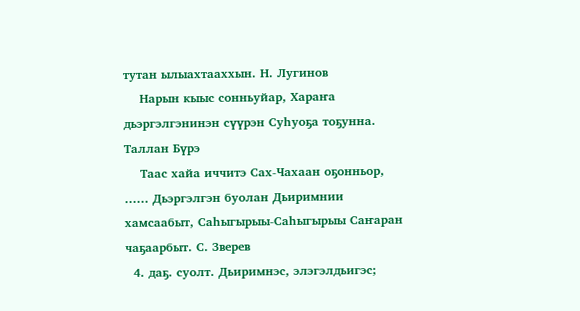тутан ылыахтааххын. Н. Лугинов
    Нарын кыыс сонньуйар, Хараҥа дьэргэлгэнинэн сүүрэн Суһуоҕа тоҕунна. Таллан Бүрэ
    Таас хайа иччитэ Сах-Чахаан оҕонньор, …… Дьэргэлгэн буолан Дьиримнии хамсаабыт, Саһыгырыы-Саһыгырыы Саҥаран чаҕаарбыт. С. Зверев
  4. даҕ. суолт. Дьиримнэс, элэгэлдьигэс;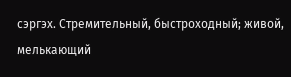сэргэх. Стремительный, быстроходный; живой, мелькающий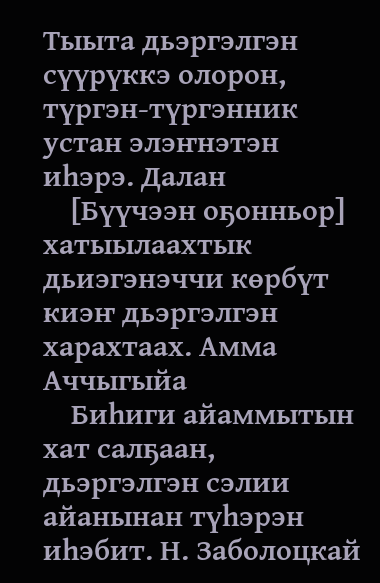Тыыта дьэргэлгэн сүүрүккэ олорон, түргэн-түргэнник устан элэҥнэтэн иһэрэ. Далан
    [Бүүчээн оҕонньор] хатыылаахтык дьиэгэнэччи көрбүт киэҥ дьэргэлгэн харахтаах. Амма Аччыгыйа
    Биһиги айаммытын хат салҕаан, дьэргэлгэн сэлии айанынан түһэрэн иһэбит. Н. Заболоцкай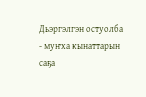Дьэргэлгэн остуолба - муҥха кынаттарын саҕа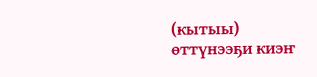(кытыы) өттүнээҕи киэҥ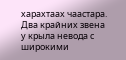харахтаах чаастара. Два крайних звена у крыла невода с широкими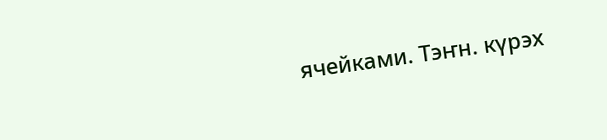ячейками. Тэҥн. күрэх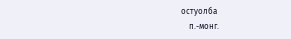остуолба
    п.-монг.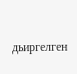дьиргелген